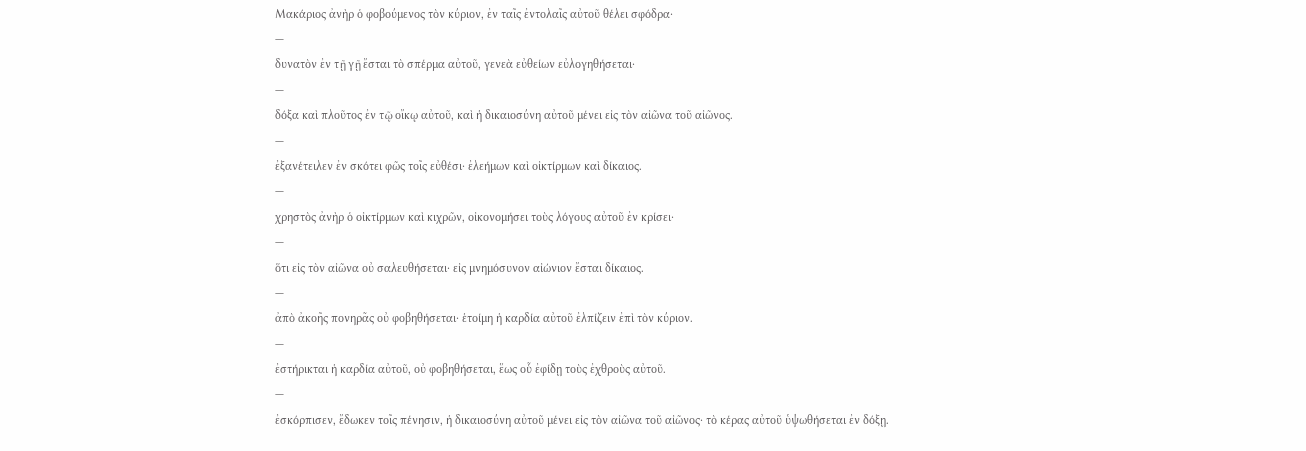Μακάριος ἀνὴρ ὁ φοβούμενος τὸν κύριον, ἐν ταῖς ἐντολαῖς αὐτοῦ θέλει σφόδρα·
—
δυνατὸν ἐν τῇ γῇ ἔσται τὸ σπέρμα αὐτοῦ, γενεὰ εὐθείων εὐλογηθήσεται·
—
δόξα καὶ πλοῦτος ἐν τῷ οἴκῳ αὐτοῦ, καὶ ἡ δικαιοσύνη αὐτοῦ μένει εἰς τὸν αἰῶνα τοῦ αἰῶνος.
—
ἐξανέτειλεν ἐν σκότει φῶς τοῖς εὐθέσι· ἐλεήμων καὶ οἰκτίρμων καὶ δίκαιος.
—
χρηστὸς ἀνὴρ ὁ οἰκτίρμων καὶ κιχρῶν, οἰκονομήσει τοὺς λόγους αὐτοῦ ἐν κρίσει·
—
ὅτι εἰς τὸν αἰῶνα οὐ σαλευθήσεται· εἰς μνημόσυνον αἰώνιον ἔσται δίκαιος.
—
ἀπὸ ἀκοῆς πονηρᾶς οὐ φοβηθήσεται· ἑτοίμη ἡ καρδία αὐτοῦ ἐλπίζειν ἐπὶ τὸν κύριον.
—
ἐστήρικται ἡ καρδία αὐτοῦ, οὐ φοβηθήσεται, ἕως οὗ ἐφίδῃ τοὺς ἐχθροὺς αὐτοῦ.
—
ἐσκόρπισεν, ἔδωκεν τοῖς πένησιν, ἡ δικαιοσύνη αὐτοῦ μένει εἰς τὸν αἰῶνα τοῦ αἰῶνος· τὸ κέρας αὐτοῦ ὑψωθήσεται ἐν δόξῃ.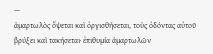—
ἁμαρτωλὸς ὄψεται καὶ ὀργισθήσεται, τοὺς ὀδόντας αὐτοῦ βρύξει καὶ τακήσεται· ἐπιθυμία ἁμαρτωλῶν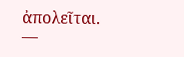ἀπολεῖται.
—